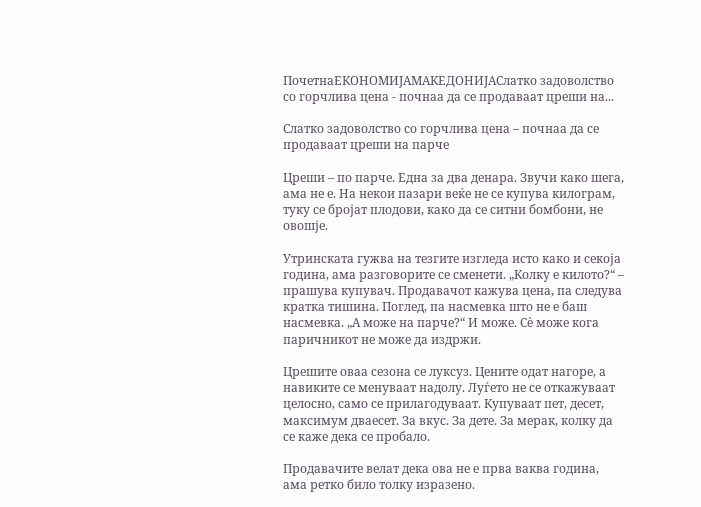ПочетнаЕКОНОМИЈАМАКЕДОНИЈАСлатко задоволство со горчлива цена - почнаа да се продаваат цреши на...

Слатко задоволство со горчлива цена – почнаа да се продаваат цреши на парче

Цреши – по парче. Една за два денара. Звучи како шега, ама не е. На некои пазари веќе не се купува килограм, туку се бројат плодови, како да се ситни бомбони, не овошје.

Утринската гужва на тезгите изгледа исто како и секоја година, ама разговорите се сменети. „Колку е килото?“ – прашува купувач. Продавачот кажува цена, па следува кратка тишина. Поглед, па насмевка што не е баш насмевка. „А може на парче?“ И може. Сѐ може кога паричникот не може да издржи.

Црешите оваа сезона се луксуз. Цените одат нагоре, а навиките се менуваат надолу. Луѓето не се откажуваат целосно, само се прилагодуваат. Купуваат пет, десет, максимум дваесет. За вкус. За дете. За мерак, колку да се каже дека се пробало.

Продавачите велат дека ова не е прва ваква година, ама ретко било толку изразено.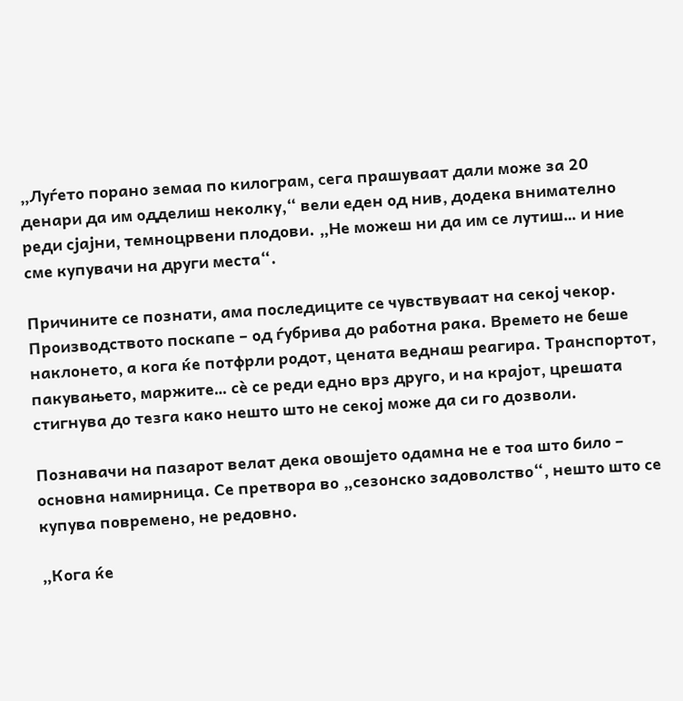„Луѓето порано земаа по килограм, сега прашуваат дали може за 20 денари да им одделиш неколку,“ вели еден од нив, додека внимателно реди сјајни, темноцрвени плодови. „Не можеш ни да им се лутиш… и ние сме купувачи на други места“.

Причините се познати, ама последиците се чувствуваат на секој чекор. Производството поскапе – од ѓубрива до работна рака. Времето не беше наклонето, а кога ќе потфрли родот, цената веднаш реагира. Транспортот, пакувањето, маржите… сѐ се реди едно врз друго, и на крајот, црешата стигнува до тезга како нешто што не секој може да си го дозволи.

Познавачи на пазарот велат дека овошјето одамна не е тоа што било – основна намирница. Се претвора во „сезонско задоволство“, нешто што се купува повремено, не редовно.

„Кога ќе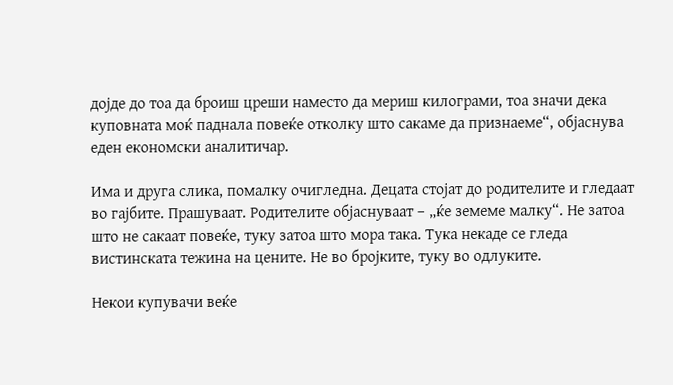дојде до тоа да броиш цреши наместо да мериш килограми, тоа значи дека куповната моќ паднала повеќе отколку што сакаме да признаеме“, објаснува еден економски аналитичар.

Има и друга слика, помалку очигледна. Децата стојат до родителите и гледаат во гајбите. Прашуваат. Родителите објаснуваат – „ќе земеме малку“. Не затоа што не сакаат повеќе, туку затоа што мора така. Тука некаде се гледа вистинската тежина на цените. Не во бројките, туку во одлуките.

Некои купувачи веќе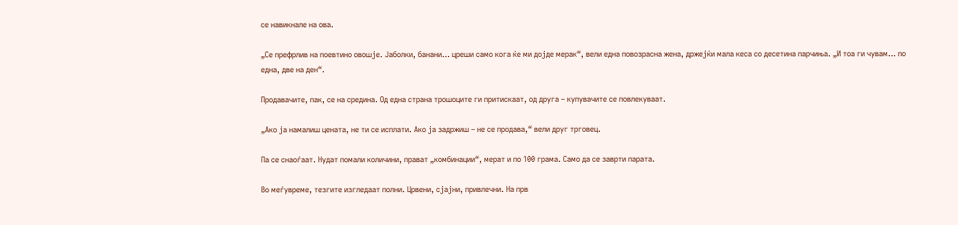се навикнале на ова.

„Се префрлив на поевтино овошје. Јаболки, банани… цреши само кога ќе ми дојде мерак“, вели една повозрасна жена, држејќи мала кеса со десетина парчиња. „И тоа ги чувам… по една, две на ден“.

Продавачите, пак, се на средина. Од една страна трошоците ги притискаат, од друга – купувачите се повлекуваат.

„Ако ја намалиш цената, не ти се исплати. Ако ја задржиш – не се продава,“ вели друг трговец.

Па се снаоѓаат. Нудат помали количини, прават „комбинации“, мерат и по 100 грама. Само да се заврти парата.

Во меѓувреме, тезгите изгледаат полни. Црвени, сјајни, привлечни. На прв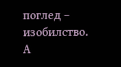поглед – изобилство. А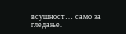всушност… само за гледање.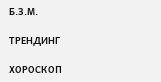Б.З.М.

ТРЕНДИНГ

ХОРОСКОП